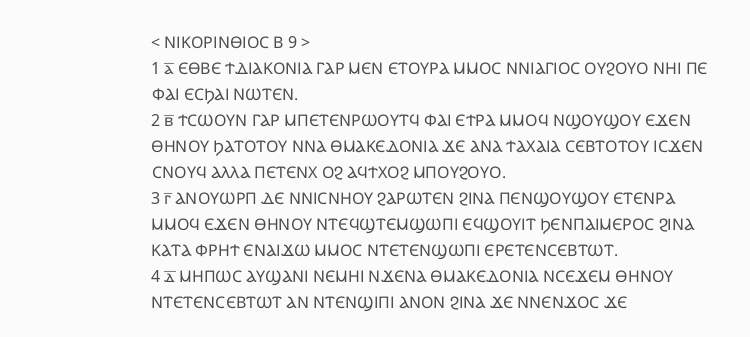< ⲚⲒⲔⲞⲢⲒⲚⲐⲒⲞⲤ Ⲃ 9 >
1 ⲁ̅ ⲈⲐⲂⲈ ϮⲆⲒⲀⲔⲞⲚⲒⲀ ⲄⲀⲢ ⲘⲈⲚ ⲈⲦⲞⲨⲢⲀ ⲘⲘⲞⲤ ⲚⲚⲒⲀⲄⲒⲞⲤ ⲞⲨϨⲞⲨⲞ ⲚⲎⲒ ⲠⲈ ⲪⲀⲒ ⲈⲤϦⲀⲒ ⲚⲰⲦⲈⲚ.
2 ⲃ̅ ϮⲤⲰⲞⲨⲚ ⲄⲀⲢ ⲘⲠⲈⲦⲈⲚⲢⲰⲞⲨⲦϤ ⲪⲀⲒ ⲈϮⲢⲀ ⲘⲘⲞϤ ⲚϢⲞⲨϢⲞⲨ ⲈϪⲈⲚ ⲐⲎⲚⲞⲨ ϦⲀⲦⲞⲦⲞⲨ ⲚⲚⲀ ⲐⲘⲀⲔⲈⲆⲞⲚⲒⲀ ϪⲈ ⲀⲚⲀ ϮⲀⲬⲀⲒⲀ ⲤⲈⲂⲦⲞⲦⲞⲨ ⲒⲤϪⲈⲚ ⲤⲚⲞⲨϤ ⲀⲖⲖⲀ ⲠⲈⲦⲈⲚⲬ ⲞϨ ⲀϤϮⲬⲞϨ ⲘⲠⲞⲨϨⲞⲨⲞ.
3 ⲅ̅ ⲀⲚⲞⲨⲰⲢⲠ ⲆⲈ ⲚⲚⲒⲤⲚⲎⲞⲨ ϨⲀⲢⲰⲦⲈⲚ ϨⲒⲚⲀ ⲠⲈⲚϢⲞⲨϢⲞⲨ ⲈⲦⲈⲚⲢⲀ ⲘⲘⲞϤ ⲈϪⲈⲚ ⲐⲎⲚⲞⲨ ⲚⲦⲈϤϢⲦⲈⲘϢⲰⲠⲒ ⲈϤϢⲞⲨⲒⲦ ϦⲈⲚⲠⲀⲒⲘⲈⲢⲞⲤ ϨⲒⲚⲀ ⲔⲀⲦⲀ ⲪⲢⲎϮ ⲈⲚⲀⲒϪⲰ ⲘⲘⲞⲤ ⲚⲦⲈⲦⲈⲚϢⲰⲠⲒ ⲈⲢⲈⲦⲈⲚⲤⲈⲂⲦⲰⲦ.
4 ⲇ̅ ⲘⲎⲠⲰⲤ ⲀⲨϢⲀⲚⲒ ⲚⲈⲘⲎⲒ ⲚϪⲈⲚⲀ ⲐⲘⲀⲔⲈⲆⲞⲚⲒⲀ ⲚⲤⲈϪⲈⲘ ⲐⲎⲚⲞⲨ ⲚⲦⲈⲦⲈⲚⲤⲈⲂⲦⲰⲦ ⲀⲚ ⲚⲦⲈⲚϢⲒⲠⲒ ⲀⲚⲞⲚ ϨⲒⲚⲀ ϪⲈ ⲚⲚⲈⲚϪⲞⲤ ϪⲈ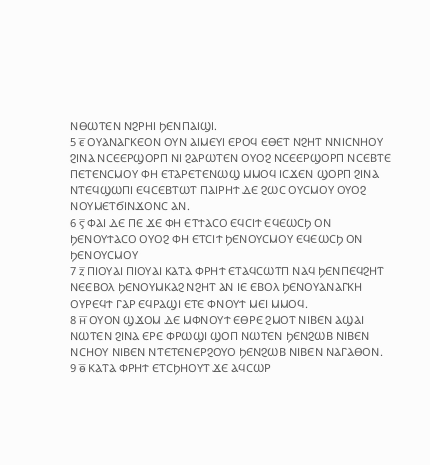ⲚⲐⲰⲦⲈⲚ ⲚϨⲢⲎⲒ ϦⲈⲚⲠⲀⲒϢⲒ.
5 ⲉ̅ ⲞⲨⲀⲚⲀⲄⲔⲈⲞⲚ ⲞⲨⲚ ⲀⲒⲘⲈⲨⲒ ⲈⲢⲞϤ ⲈⲐⲈⲦ ⲚϨⲎⲦ ⲚⲚⲒⲤⲚⲎⲞⲨ ϨⲒⲚⲀ ⲚⲤⲈⲈⲢϢⲞⲢⲠ ⲚⲒ ϨⲀⲢⲰⲦⲈⲚ ⲞⲨⲞϨ ⲚⲤⲈⲈⲢϢⲞⲢⲠ ⲚⲤⲈⲂⲦⲈ ⲠⲈⲦⲈⲚⲤⲘⲞⲨ ⲪⲎ ⲈⲦⲀⲢⲈⲦⲈⲚⲰϢ ⲘⲘⲞϤ ⲒⲤϪⲈⲚ ϢⲞⲢⲠ ϨⲒⲚⲀ ⲚⲦⲈϤϢⲰⲠⲒ ⲈϤⲤⲈⲂⲦⲰⲦ ⲠⲀⲒⲢⲎϮ ⲆⲈ ϨⲰⲤ ⲞⲨⲤⲘⲞⲨ ⲞⲨⲞϨ ⲚⲞⲨⲘⲈⲦϬⲒⲚϪⲞⲚⲤ ⲀⲚ.
6 ⲋ̅ ⲪⲀⲒ ⲆⲈ ⲠⲈ ϪⲈ ⲪⲎ ⲈⲦϮⲀⲤⲞ ⲈϤⲤⲒϮ ⲈϤⲈⲰⲤϦ ⲞⲚ ϦⲈⲚⲞⲨϮⲀⲤⲞ ⲞⲨⲞϨ ⲪⲎ ⲈⲦⲤⲒϮ ϦⲈⲚⲞⲨⲤⲘⲞⲨ ⲈϤⲈⲰⲤϦ ⲞⲚ ϦⲈⲚⲞⲨⲤⲘⲞⲨ
7 ⲍ̅ ⲠⲒⲞⲨⲀⲒ ⲠⲒⲞⲨⲀⲒ ⲔⲀⲦⲀ ⲪⲢⲎϮ ⲈⲦⲀϤⲤⲰⲦⲠ ⲚⲀϤ ϦⲈⲚⲠⲈϤϨⲎⲦ ⲚⲈⲈⲂⲞⲖ ϦⲈⲚⲞⲨⲘⲔⲀϨ ⲚϨⲎⲦ ⲀⲚ ⲒⲈ ⲈⲂⲞⲖ ϦⲈⲚⲞⲨⲀⲚⲀⲄⲔⲎ ⲞⲨⲢⲈϤϮ ⲄⲀⲢ ⲈϤⲢⲀϢⲒ ⲈⲦⲈ ⲪⲚⲞⲨϮ ⲘⲈⲒ ⲘⲘⲞϤ.
8 ⲏ̅ ⲞⲨⲞⲚ ϢϪⲞⲘ ⲆⲈ ⲘⲪⲚⲞⲨϮ ⲈⲐⲢⲈ ϨⲘⲞⲦ ⲚⲒⲂⲈⲚ ⲀϢⲀⲒ ⲚⲰⲦⲈⲚ ϨⲒⲚⲀ ⲈⲢⲈ ⲪⲢⲰϢⲒ ϢⲞⲠ ⲚⲰⲦⲈⲚ ϦⲈⲚϨⲰⲂ ⲚⲒⲂⲈⲚ ⲚⲤⲎⲞⲨ ⲚⲒⲂⲈⲚ ⲚⲦⲈⲦⲈⲚⲈⲢϨⲞⲨⲞ ϦⲈⲚϨⲰⲂ ⲚⲒⲂⲈⲚ ⲚⲀⲄⲀⲐⲞⲚ.
9 ⲑ̅ ⲔⲀⲦⲀ ⲪⲢⲎϮ ⲈⲦⲤϦⲎⲞⲨⲦ ϪⲈ ⲀϤⲤⲰⲢ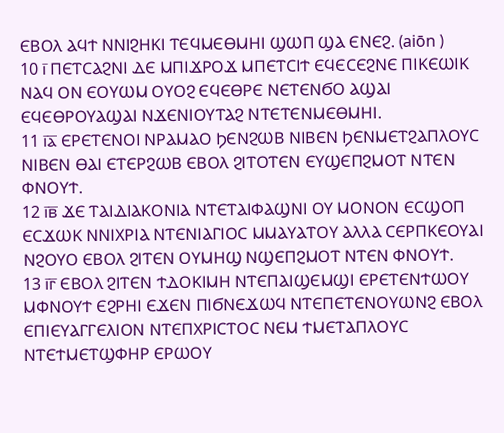ⲈⲂⲞⲖ ⲀϤϮ ⲚⲚⲒϨⲎⲔⲒ ⲦⲈϤⲘⲈⲐⲘⲎⲒ ϢⲰⲠ ϢⲀ ⲈⲚⲈϨ. (aiōn )
10 ⲓ̅ ⲠⲈⲦⲤⲀϨⲚⲒ ⲆⲈ ⲘⲠⲒϪⲢⲞϪ ⲘⲠⲈⲦⲤⲒϮ ⲈϤⲈⲤⲈϨⲚⲈ ⲠⲒⲔⲈⲰⲒⲔ ⲚⲀϤ ⲞⲚ ⲈⲞⲨⲰⲘ ⲞⲨⲞϨ ⲈϤⲈⲐⲢⲈ ⲚⲈⲦⲈⲚϬⲞ ⲀϢⲀⲒ ⲈϤⲈⲐⲢⲞⲨⲀϢⲀⲒ ⲚϪⲈⲚⲒⲞⲨⲦⲀϨ ⲚⲦⲈⲦⲈⲚⲘⲈⲐⲘⲎⲒ.
11 ⲓ̅ⲁ̅ ⲈⲢⲈⲦⲈⲚⲞⲒ ⲚⲢⲀⲘⲀⲞ ϦⲈⲚϨⲰⲂ ⲚⲒⲂⲈⲚ ϦⲈⲚⲘⲈⲦϨⲀⲠⲖⲞⲨⲤ ⲚⲒⲂⲈⲚ ⲐⲀⲒ ⲈⲦⲈⲢϨⲰⲂ ⲈⲂⲞⲖ ϨⲒⲦⲞⲦⲈⲚ ⲈⲨϢⲈⲠϨⲘⲞⲦ ⲚⲦⲈⲚ ⲪⲚⲞⲨϮ.
12 ⲓ̅ⲃ̅ ϪⲈ ⲦⲀⲒⲆⲒⲀⲔⲞⲚⲒⲀ ⲚⲦⲈⲦⲀⲒⲪⲀϢⲚⲒ ⲞⲨ ⲘⲞⲚⲞⲚ ⲈⲤϢⲞⲠ ⲈⲤϪⲰⲔ ⲚⲚⲒⲬⲢⲒⲀ ⲚⲦⲈⲚⲒⲀⲄⲒⲞⲤ ⲘⲘⲀⲨⲀⲦⲞⲨ ⲀⲖⲖⲀ ⲤⲈⲢⲠⲔⲈⲞⲨⲀⲒ ⲚϨⲞⲨⲞ ⲈⲂⲞⲖ ϨⲒⲦⲈⲚ ⲞⲨⲘⲎϢ ⲚϢⲈⲠϨⲘⲞⲦ ⲚⲦⲈⲚ ⲪⲚⲞⲨϮ.
13 ⲓ̅ⲅ̅ ⲈⲂⲞⲖ ϨⲒⲦⲈⲚ ϮⲆⲞⲔⲒⲘⲎ ⲚⲦⲈⲠⲀⲒϢⲈⲘϢⲒ ⲈⲢⲈⲦⲈⲚϮⲰⲞⲨ ⲘⲪⲚⲞⲨϮ ⲈϨⲢⲎⲒ ⲈϪⲈⲚ ⲠⲒϬⲚⲈϪⲰϤ ⲚⲦⲈⲠⲈⲦⲈⲚⲞⲨⲰⲚϨ ⲈⲂⲞⲖ ⲈⲠⲒⲈⲨⲀⲄⲄⲈⲖⲒⲞⲚ ⲚⲦⲈⲠⲬⲢⲒⲤⲦⲞⲤ ⲚⲈⲘ ϮⲘⲈⲦⲀⲠⲖⲞⲨⲤ ⲚⲦⲈϮⲘⲈⲦϢⲪⲎⲢ ⲈⲢⲰⲞⲨ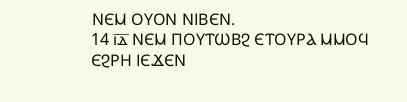ⲚⲈⲘ ⲞⲨⲞⲚ ⲚⲒⲂⲈⲚ.
14 ⲓ̅ⲇ̅ ⲚⲈⲘ ⲠⲞⲨⲦⲰⲂϨ ⲈⲦⲞⲨⲢⲀ ⲘⲘⲞϤ ⲈϨⲢⲎ ⲒⲈϪⲈⲚ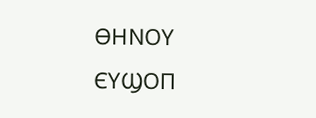ⲐⲎⲚⲞⲨ ⲈⲨϢⲞⲠ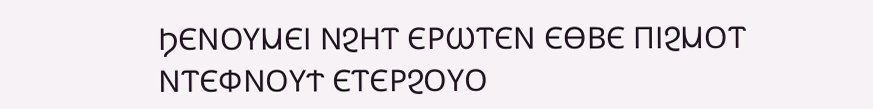ϦⲈⲚⲞⲨⲘⲈⲒ ⲚϨⲎⲦ ⲈⲢⲰⲦⲈⲚ ⲈⲐⲂⲈ ⲠⲒϨⲘⲞⲦ ⲚⲦⲈⲪⲚⲞⲨϮ ⲈⲦⲈⲢϨⲞⲨⲞ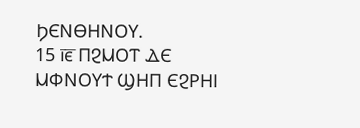ϦⲈⲚⲐⲎⲚⲞⲨ.
15 ⲓ̅ⲉ̅ ⲠϨⲘⲞⲦ ⲆⲈ ⲘⲪⲚⲞⲨϮ ϢⲎⲠ ⲈϨⲢⲎⲒ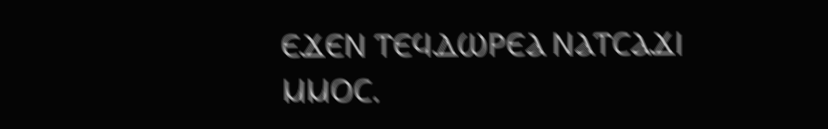ⲈϪⲈⲚ ⲦⲈϤⲆⲰⲢⲈⲀ ⲚⲀⲦⲤⲀϪⲒ ⲘⲘⲞⲤ.